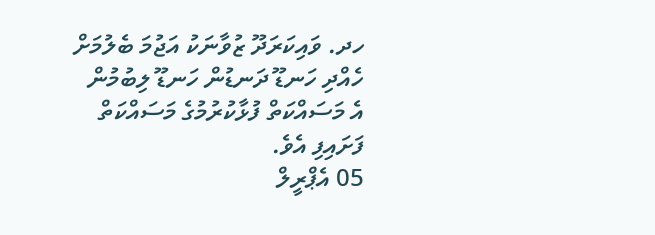ހދ. ވައިކަރަދޫ ޒުވާނަކު އަޖުމަ ބެލުމަށް ހެއްދި ހަނޑޫ ދަނޑުން ހަނޑޫ ލިބުމުން އެ މަސައްކަތް ފުޅާކުރުމުގެ މަސައްކަތް ފަށައިފި އެވެ.
05 އެޕްރީލް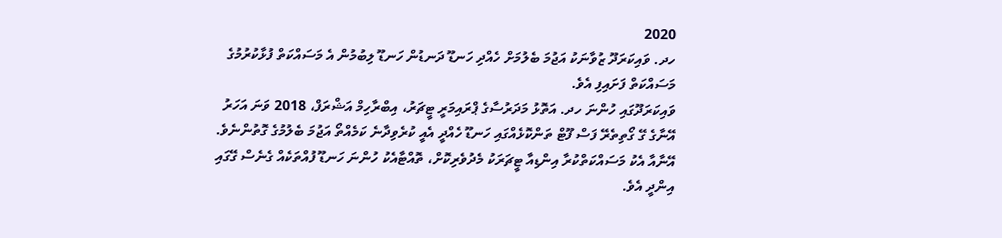2020
ހދ. ވައިކަރަދޫ ޒުވާނަކު އަޖުމަ ބެލުމަށް ހެއްދި ހަނޑޫ ދަނޑުން ހަނޑޫ ލިބުމުން އެ މަސައްކަތް ފުޅާކުރުމުގެ މަސައްކަތް ފަށައިފި އެވެ.
ވައިކަރަދޫގައި ހުންނަ ހދ. އަތޮޅު މަދަރުސާގެ ޕްރައިމަރީ ޓީޗަރު، އިބްރާހިމް އަޝްރަފް، 2018 ވަނަ އަހަރު އޭނާގެ ގޭ ގޯތިތެރޭ ފަސް ފޫޓް ތަންކޮޅެއްގައި ހަނޑޫ ހެއްދީ އެއީ ކުރެވިދާނެ ކަމެއްތޯ އަޖުމަ ބެލުމުގެ ގޮތުންނެވެ. އޭނާއާ އެކު މަސައްކަތްކުރާ އިންޑިއާ ޓީޗަރަކު މެދުވެރިކޮށް، ތޮއްޓާއެކު ހުންނަ ހަނޑޫ ފުއްތަކެއް ގެނެސް ގޭގައި އިންދީ އެވެ.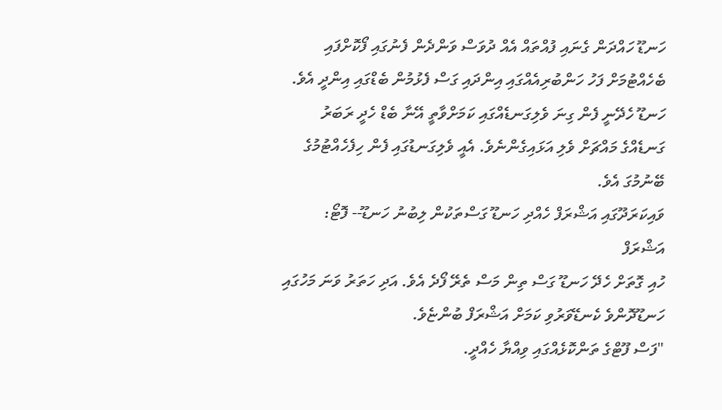ހަނޑޫ ހައްދަން ގެނައި ފުއްތައް އެއް ދުވަސް ވަންދެން ފެނުގައި ފޯކޮށްފައި ބެހެއްޓުމަށް ފަހު ހަންބުރިއެއްގައި އިންދައި ގަސް ފެޅުމުން ބެޑްގައި އިންދީ އެވެ. ހަނޑޫ ހެދޭނީ ފެން ގިނަ ވެލިގަނޑެއްގައި ކަމަށްވާތީ އޭނާ ބެޑް ހެދީ ރަބަރު ގަނޑެއްގެ މައްޗަށް ވެލި އަޅައިގެންނެވެ. އެއީ ވެލިގަނޑުގައި ފެން ހިފެހެއްޓުމުގެ ބޭނުމުގަ އެވެ.
ވައިކަރަދޫގައި އަޝްރަފް ހެއްދި ހަނޑޫ ގަސްތަކުން ލިބުނު ހަނޑޫ-- ފޮޓޯ: އަޝްރަފް
ހުއި ގޮތަށް ހެދޭ ހަނޑޫ ގަސް ތިން މަސް ތެރޭ ފޯދެ އެވެ. އަދި ހަތަރު ވަނަ މަހުގައި ހަނޑޫދޮންވެ ކެނޑޭވަރުވި ކަމަށް އަޝްރަފް ބުންޏެވެ.
"ފަސް ފޫޓްގެ ތަންކޮޅެއްގައި ވިއްޔާ ހެއްދީ.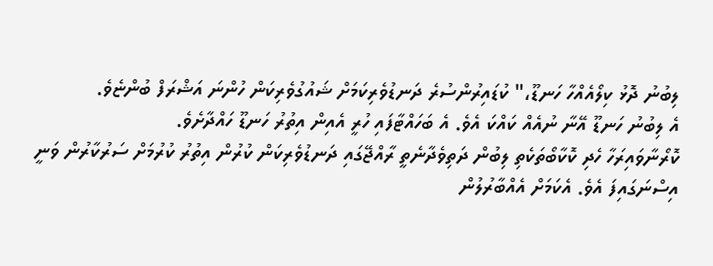ލިބުނު ދޮޅު ކިލޯއެއްހާ ހަނޑޫ،" ކުޑައިރުންސުރެ ދަނޑުވެރިކަމަށް ޝައުގުވެރިކަން ހުންނަ އަޝްރަފް ބުންޏެވެ.
އެ ލިބުނު ހަނޑޫ އޭނާ ނުއެއް ކައްކަ އެވެ. އެ ބަހައްޓާފައި ހުރީ އެއިން އިތުރު ހަނޑޫ ހައްދާށެވެ.
ކޮރޯނާވައިރަހާ ހެދި ކޮކާބޯތަކެތި ލިބުން ދަތިވެދާނެތީ ރާއްޖޭގައި ދަނޑުވެރިކަން ކުރުން އިތުރު ކުރުމަށް ސަރުކާރުން ވަނީ އިސްނަގައިފަ އެވެ. އެކަމަށް އެއްބާރުލުން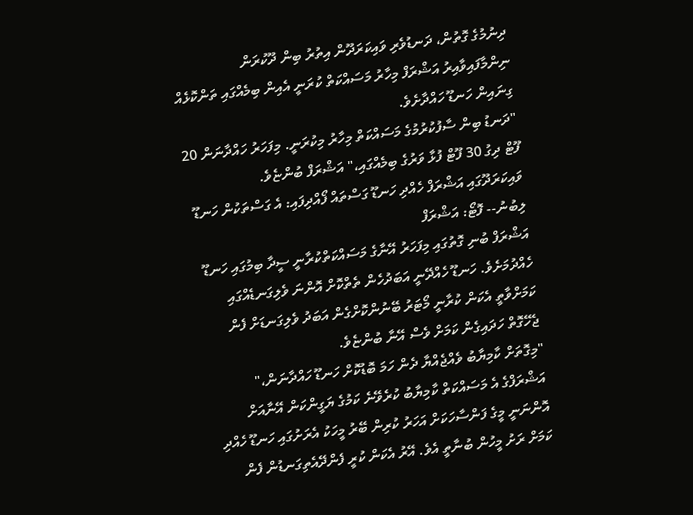ދިނުމުގެ ގޮތުން، ދަނޑުވެރި ވައިކަރަދޫން އިތުރު ބިން ދޫކުރަން ނިންމާފައިވާއިރު އަޝްރަފް މިހާރު މަސައްކަތް ކުރަނީ އެއިން ބިމެއްގައި ތަންކޮޅެއް ގިނައިން ހަނޑޫ ހައްދާށެވެ.
"ދަނޑު ބިން ސާފުކުރުމުގެ މަސައްކަތް މިހާރު މިކުރަނީ. މިފަހަރު ހައްދާނަން 20 ފޫޓް ދިގު 30 ފޫޓް ފުޅާ ވަރުގެ ބިމެއްގައި،" އަޝްރަފް ބުންޏެވެ.
ވައިކަރަދޫގައި އަޝްރަފް ހެއްދި ހަނޑޫ ގަސްތައް ފޯއްދިފައި: އެ ގަސްތަކުން ހަނޑޫ ލިބުނު-- ފޮޓޯ: އަޝްރަފް
އަޝްރަފް ބުނި ގޮތުގައި މިފަހަރު އޭނާގެ މަސައްކަތްކުރާނީ ސީދާ ބިމުގައި ހަނޑޫ ހެއްދުމަށެވެ. ހަނޑޫ ހެއްދޭނީ އަބަދުހެން ތެތްކޮށް އޮންނަ ވެލިގަނޑެއްގައި ކަމަށްވާތީ އެކަން ކުރާނީ މޯޓަރު ބޭނުންކޮށްގެން އަބަދު ވެލިގަނޑަށް ފެން ޖެހޭގޮތް ހަދައިގެން ކަމަށް ވެސް އޭނާ ބުންޏެވެ.
"މިގޮތަށް ކާމިޔާބު ވެއްޖެއްޔާ ދެން ހަމަ ބޮޑުކޮށް ހަނޑޫ ހައްދާނަން،"
އަޝްރަފްގެ އެ މަސައްކަތް ކާމިޔާބު ކުރެވޭނެ ކަމުގެ ޔަގީންކަން އޭނާއަށް އޮންނަނީ މީގެ ފަންސާހަކަށް އަހަރު ކުރިން ބޭރު މީހަކު އެރަށުގައި ހަނޑޫ ހެއްދި ކަމަށް ރަށު މީހުން ބުނާތީ އެވެ. އޭރު އެކަން ކުރީ ފެންދޭއެތިގަނޑުން ފެން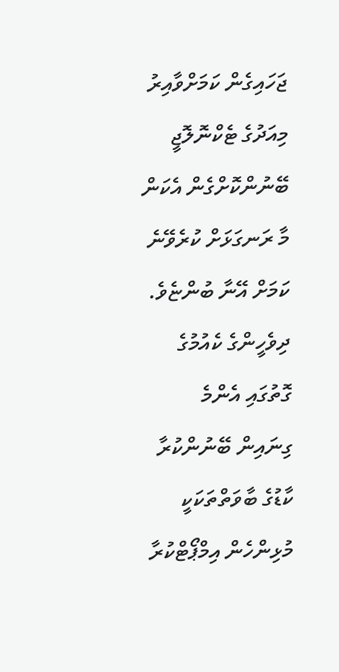ޖަހައިގެން ކަމަށްވާއިރު މިއަދުގެ ޓެކްނޮލޮޖީ ބޭނުންކޮށްގެން އެކަން މާ ރަނގަޅަށް ކުރެވޭނެ ކަމަށް އޭނާ ބުންޏެވެ.
ދިވެހީންގެ ކެއުމުގެ ގޮތުގައި އެންމެ ގިނައިން ބޭނުންކުރާ ކާޑުގެ ބާވަތްތަކަކީ މުޅިންހެން އިމްޕޯޓްކުރާ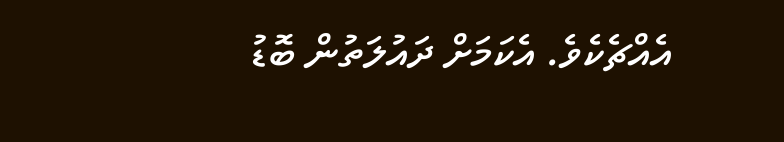އެއްޗެކެވެ. އެކަމަށް ދައުލަތުން ބޮޑު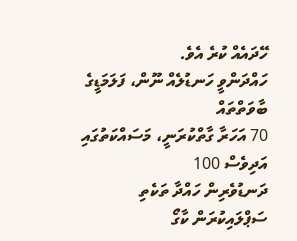ހޭދައެއް ކުރެ އެވެ.
ހައްދަންވީ ހަނޑުލެއް ނޫން، ފަލަމަޑީގެ ބާވަތްތައް
70 އަހަރާ ގާތްކުރަނީ، މަސައްކަތުގައި އަދިވެސް 100
ދަނޑުވެރިން ހައްދާ ތަކެތި ސަޕްލައިކުރަން ކާގޯ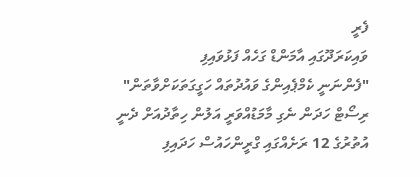ފެރީ
ވައިކަރަދޫގައި އާމަންޑް ގަހެއް ފަޅުވައިފި
"ފެންނަނީ ކެމްޕެއިންގެ ވައުދުތައް ހަގީގަތަކަށްވާތަން"
ރިސޯޓް ހަދަން ނެގި މާމަޑުއްވަރީ އަލުން ހިތާދުއަށް ދެނީ
އުތުރުގެ 12 ރަށެއްގައި ގްރީންހައުސް ހަދައިފި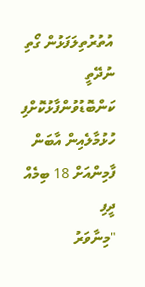އުތުރުތިލަފަޅުން ގޯތި ނުދޭތީ ކަންބޮޑުވުންފާޅުކޮށްފި
ހުޅުމާލެއިން އާބަން ފާމިންއަށް 18 ބިމެއް ދީފި
"މިނާވަރު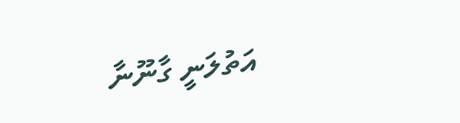އަތުލަނީ ގާނޫނާ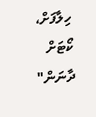ހިލާފަށް، ކޯޓަށް ދާނަން"